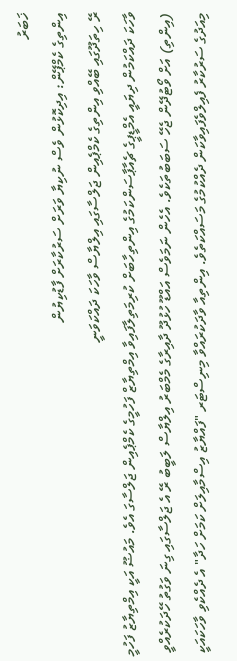ޚަބަރު
އިންތިގެ ކެމްޕޭން: އިދިކޮޅުން ވެސް ނުކިޔާ ވަރަށް ސަރުކާރަށް ފާޑުކިޔުން
ރޭ ހިތަދޫގައި ބޭއްވި އިންތިގެ ކެމްޕެއިން ޖަލްސާގައި އިލްޔާސް ވާހަކަ ދައްކަވަނީ
ވާހަކަ ދައްކަމުން ދިޔައީ އެމްޑީޕީގެ ޗެއާޕާސަންކަމުގެ އިންތިހާބަށް ކުރިމަތިލާފައިވާ އިމްތިޔާޒް ފަހުމީގެ ކެމްޕެއިން ޖަލްސާގަ އެވެ. މައުޟޫ އަކީ އިމްތިޔާޒު ފަހުމީ (އިންތި) އަށް ވޯޓުދޭން ޖެހޭ ސަބަބުތަކެވެ. އެހެން ނަމަވެސް އައްޑޫ ހުޅުދޫ ދާއިރާގެ މެމްބަރު އިލްޔާސް ލަބީބު ރޭ އެ ޖަލްސާގައި ގިނަ ވަގުތު ހޭދަކުރެއްވީ މިއަދުގެ ސަރުކާރު ފެއިލްވެފައިވާކަން ދެއްކުމުގެ މަސައްކަތެވެ. އިންތިއާ ވާދަކުރައްވާ މިނިސްޓަރ "ފައްޔާޒު އިސްމާއިލަށް ކަމަށް ހަދާ" އެ ދެއްކެވި ވާހަކައަކީ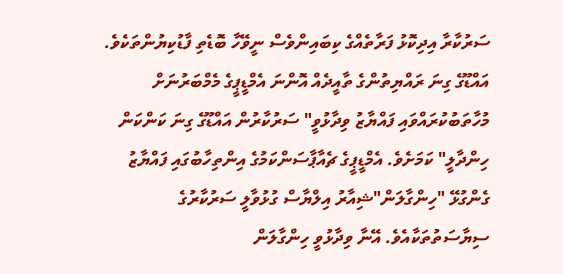ސަރުކާރާ އިދިކޮޅު ފަރާތެއްގެ ކިބައިންވެސް ނީވޭހާ ބޮޑެތި ފާޑުކިޔުންތަކެވެ.
އައްޑޫގެ ގިނަ ރައްޔިތުންގެ ތާއީދެއް އޮންނަ އެމްޑީޕީގެ މެމްބަރުނަށް މުހާތަބުކުރައްވައި ފައްޔާޒު ވިދާޅުވީ" ސަރުކާރުން އައްޑޫގެ ގިނަ ކަންކަން ހިންދާލީ" ކަމަށެވެ. އެމްޑީޕީގެ ޗެއާޕާސަންކަމުގެ އިންތިހާބުގައި ފައްޔާޒު ގެންގުޅޭ "ހިންގާލަން"ޝިއާރު އިލްޔާސް ގުޅުވާލީ ސަރުކާރުގެ ސިޔާސަތުތަކާއެވެ. އޭނާ ވިދާޅުވީ ހިންގާލަން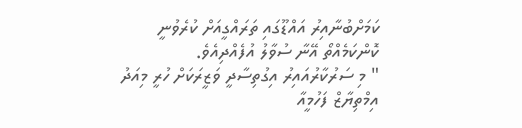ކަމަށްބުނާއިރު އައްޑޫގައި ތަރައްގީއަށް ކުރެވުނީ ކޮންކަމެއްތޯ އޭނާ ސުވާލު އުފެއްދިއެވެ.
" މި ސަރުކާރުއައިރު އިގުތިސާދީ ވަޒީރަކަށް ހުރީ މިއަދު އިމްތިޔާޒް ފަހުމީއާ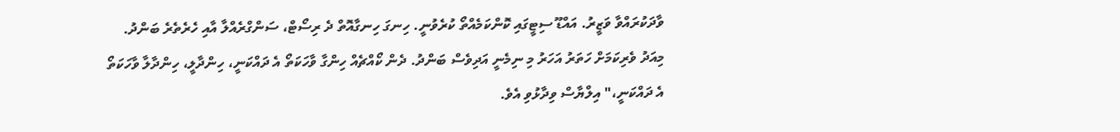ވާދަކުރައްވާ ވަޒީރު. އައްޑޫ ސިޓީގައި ކޮންކަމެއްތޯ ކުރެވުނީ. ހިނގަ ހިނގާއޮތް ދެ ރިސޯޓް، ސަންގްރެއްލާ އާއި ހެރެތެރެ ބަންދު. މިއަދު ވެރިކަމަށް ހަތަރު އަހަރު މި ނިމެނީ އަދިވެސް ބަންދު. ދެން ކޯއްޗެއް ހިންގާ ވާހަކަތޯ އެ ދައްކަނީ، ހިންދާލީ، ހިންދާލާ ވާހަކަތޯ އެ ދައްކަނީ،" އިލްޔާސް ވިދާޅުވި އެވެ.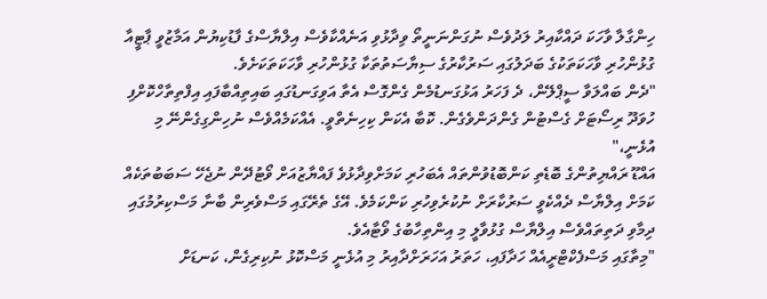ހިންގާލާ ވާހަކަ ދައްކާއިރު ލަދުވެސް ނުގަންނަނީތޯ ވިދާޅުވި އަނެއްކާވެސް އިލްޔާސްގެ ފާޑުކިޔުން އަމާޒުވީ ޕާޓީއާ ގުޅުންހުރި ވާހަކަތަކުގެ ބަދަލުގައި ސަރުކާރުގެ ސިޔާސަތުތަކާ ގުޅުންހުރި ވާހަކަތަކަށެވެ.
"ދެން ބައްލަވާ ސީޕްލޭން، ދެ ފަހަރު އަޅުގަނޑުމެން ގެންގޮސް އެތާ އަވިގަނޑުގައި ބައިތިއްބާފައި އިފްތިތާހްކޮށްފި ހުވަދޫ ރިސޯޓަށް ގެސްޓުން ގެންދަންވެގެން. ކޮބާ އެކަން ކިހިނެތްވީ. އެއްކަމެއްވެސް ނުހިންގިގެންނޭ މި އުޅެނީ،"
އައްޑޫ ރައްޔިތުންގެ ބޮޑެތި ކަންބޮޑުވުންތައް އެބަހުރި ކަމަށްވިދާޅުވެ ފައްޔާޒުއަށް ވޯޓުދޭން ނުޖެހޭ ސަބަބުތަކެއް ކަމަށް އިލްޔާސް ދެއްކެވީ ސަރުކާރަށް ނުކުރެވިހުރި ކަންކަމެވެ. އޭގެ ތެރޭގައި މަސްވެރިން ބާނާ މަސްކިރުމުގައި ދިމާވި ދަތިތައްވެސް އިލްޔާސް ގުޅުވާލީ މި އިންތިހާބުގެ ވޯޓާއެވެ.
"މިތާގައި މަސްފެކްޓްރީއެއް ހަދާފައި، ހަތަރު އަހަރަށްދާއިރު މި އުޅެނީ މަސްކޮޅު ނުކިރިގެން، ކަނޑަށް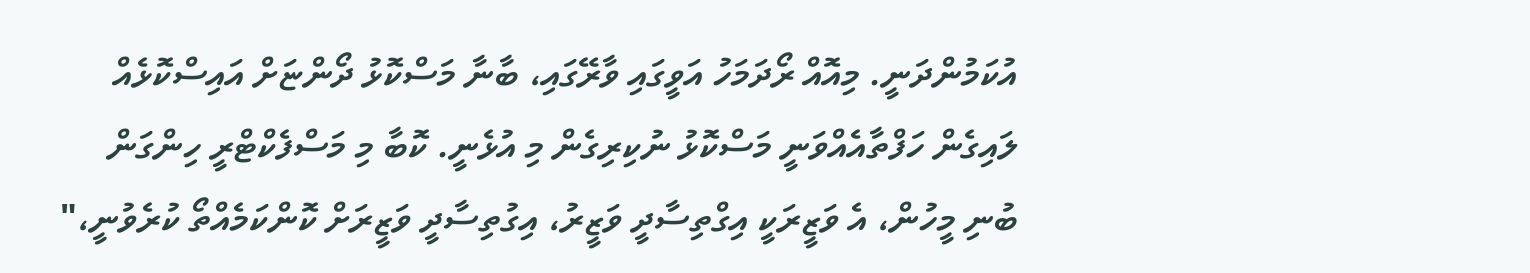އުކަމުންދަނީ. މިއޮއް ރޯދަމަހު އަވީގައި ވާރޭގައި، ބާނާ މަސްކޮޅު ދޯންޏަށް އައިސްކޮޅެއް ލައިގެން ހަފްތާއެއްވަނީ މަސްކޮޅު ނުކިރިގެން މި އުޅެނީ. ކޮބާ މި މަސްފެކްޓްރީ ހިންގަން ބުނި މީހުން، އެ ވަޒީރަކީ އިގްތިސާދީ ވަޒީރު، އިގުތިސާދީ ވަޒީރަށް ކޮންކަމެއްތޯ ކުރެވުނީ،"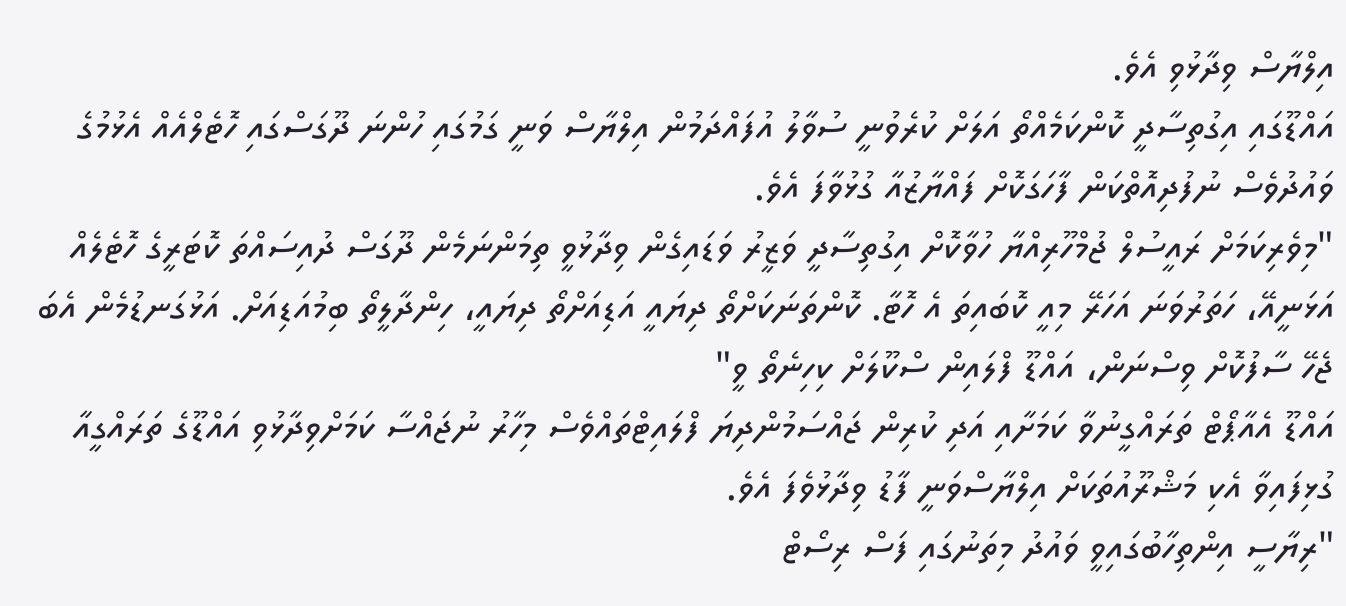އިލްޔާސް ވިދާޅުވި އެވެ.
އައްޑޫގައި އިގުތިސާދީ ކޮންކަމެއްތޯ އަލަށް ކުރެވުނީ ސުވާލު އުފައްދަމުން އިލްޔާސް ވަނީ ގަމުގައި ހުންނަ ދޫގަސްގައި ހޮޓެލްއެއް އެޅުމުގެ ވައުދުވެސް ނުފުދިއޮތްކަން ފާހަގަކޮށް ފައްޔާޒުއާ ގުޅުވާފަ އެވެ.
"މިވެރިކަމަށް ރައީސުލް ޖުމްހޫރިއްޔާ ހުވާކޮށް އިގުތިސާދީ ވަޒީރު ވަޑައިގެން ވިދާޅުވީ ތިމަންނަމެން ދޫގަސް ދުއިސައްތަ ކޮޓަރީގެ ހޮޓެލެއް އަޅަނީއޭ، ހަތަރުވަނަ އަހަރޭ މިއީ ކޮބައިތަ އެ ހޮޓާ. ކޮންތަނަކަށްތޯ ދިޔައީ އަޑިއަށްތޯ ދިޔައީ، ހިންދާލީތޯ ބިމުއަޑިއަށް. އަޅުގަނޑުމެން އެބަ ޖެހޭ ސާފުކޮށް ވިސްނަން، އައްޑޫ ފްލައިން ސްކޫލަށް ކިހިނެތޯ ވީ"
އައްޑޫ އެއާޕޯޓް ތަރައްގީނުވާ ކަމަށާއި އަދި ކުރިން ޖައްސަމުންދިޔަ ފްލައިޓްތައްވެސް މިހާރު ނުޖައްސާ ކަމަށްވިދާޅުވި އައްޑޫގެ ތަރައްގީއާ ގުޅިފައިވާ އެކި މަޝްރޫއުތަކަށް އިލްޔާސްވަނީ ފާޑު ވިދާޅުވެފަ އެވެ.
"ރިޔާސީ އިންތިހާބުގައިވީ ވައުދު މިތަނުގައި ފަސް ރިސޯޓް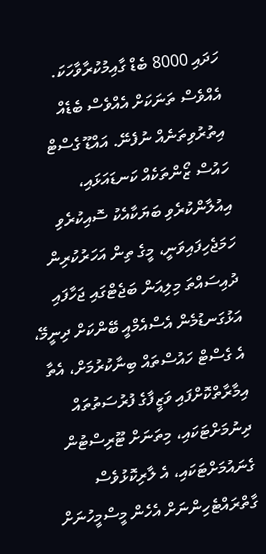ހަދައި 8000 ބެޑް ގާއިމުކުރާވާހަކަ. އެއްވެސް ތަނަކަށް އެއްވެސް ބެޑެއް އިތުރުވިތަނެއް ނުފެނޭ. އައްޑޫ ގެސްޓް ހައުސް ޒޯންތަކެއް ކަނޑައަޅައި، އިއުލާންކުރެވި ބަޔަކާއެކު ސޮއިކުރެވި ހަމަޖެހިފައިވަނީ، މީގެ ތިން އަހަރުކުރިން ދުއިސައްތަ މިލިއަން ބަޖެޓްގައި ޖަހާފައި އަޅުގަނޑުމެން އެސްއެމްއީ ބޭންކަށް ދިނީމޭ، އެ ގެސްޓް ހައުސްތައް ބިނާކުރުމަށް، އެތާ އިމާރާތްކޮށްފައި ވަޒީފާގެ ފުރުސަތުތައް ދިނުމަށްޓަކައި، މިތަނަށް ޓޫރިސްޓުން ގެނައުމަށްޓަކައި، އެ ލާރިކޮޅުވެސް ގާތްރައްޓެހިންނަށް އެހެން މީސްމީހުނަށް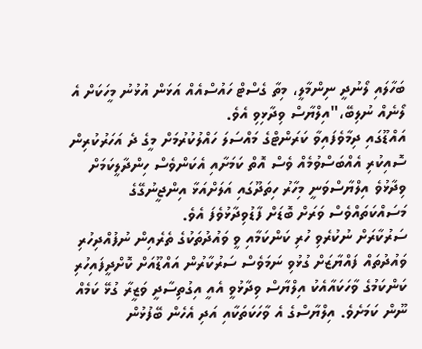ބަހާލައި ލޯނުދީ ނިންމާލީ، މިތާ ގެސްޓް ހައުސްއެއް އަޅަން އުޅުނު މީހަކަށް އެ ލޯނެއް ނުލިބޭ،"އިލްޔާސް ވިދާޅިވި އެވެ.
އައްޑޫގައި ދިމާވެފައިވާ ކަރަންޓްގެ މައްސަލަ ހައްލުކުރުމަށް މީގެ ދެ އަހަރުކުރިން ސޮއިކުރި އެއްބަސްވުމެއް ވެސް އޮތް ކަމަށާއި އެކަންވެސް ހިންދާލީކަމަށް ވިދާޅުވެ އިލްޔާސްވަނީ މިހާރު ހިތަދޫގައި އަލަށްއަޅާ އިންޖީނުގޭގެ މަސައްކަތައްވެސް ވަރަށް ބޮޑަށް ފާޑުވިދާޅުވެފަ އެވެ.
ސަރުކާރަށް ނުކުރެވި ހުރި ކަންކަމާއި ވީ ވައުދުތަކުގެ ތެރެއިން ނުފުއްދިހުރި ވައުދުތައް ފައްޔާޒަށް ގުޅުވި ނަމަވެސް ސަރުކާރުން އައްޑޫއަށް ކޮށްދީފައިހުރި ކަންކަމުގެ ވާހަކައާއެކު އިލްޔާސް ވިދާޅުވީ އެއީ އިގުތިސާދީ ވަޒީރާ ގުޅޭ ކަމެއް ނޫން ކަމަށެވެ. އިލްޔާސްގެ އެ ވާހަކަތަކާއި އަދި އެހެން ބޭފުޅުން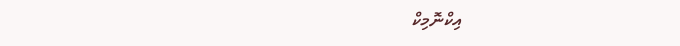އިކްނޮމިކް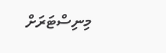މިނިސްޓަރަށް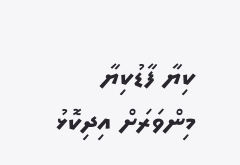ކިޔާ ފާޑުކިޔާ މިންވަރަށް އިދިކޮޅު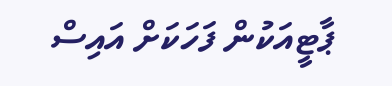ޕާޓީއަކުން ފަހަކަށް އައިސް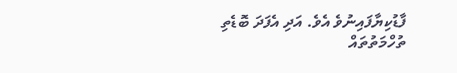ފާޑުކިޔާފައިނުވެ އެވެ. އަދި އެފަދަ ބޮޑެތި ތުހްމަތުތައް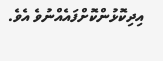އިދިކޮޅުންކޮށްފައެއްނުވެ އެވެ.